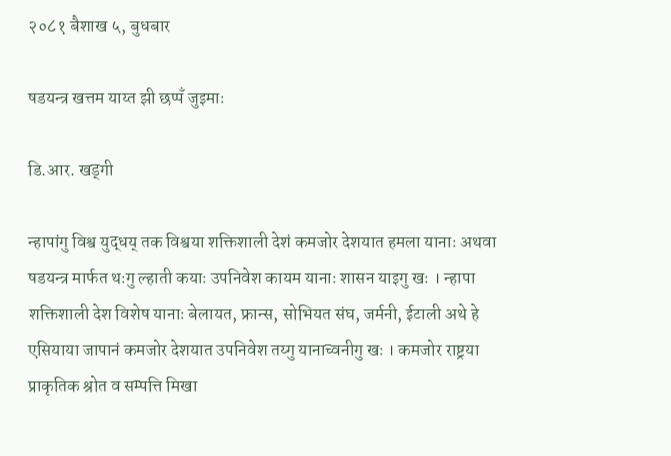२०८१ बैशाख ५, बुधबार

षडयन्त्र खत्तम याय्त झी छप्पँ जुइमाः

डि.आर. खड्गी

न्हापांगु विश्व युद्धय् तक विश्वया शक्तिशाली देशं कमजोर देशयात हमला यानाः अथवा षडयन्त्र मार्फत थःगु ल्हाती कयाः उपनिवेश कायम यानाः शासन याइगु खः । न्हापा शक्तिशाली देश विशेष यानाः बेलायत, फ्रान्स, सोभियत संघ, जर्मनी, ईटाली अथे हे एसियाया जापानं कमजोर देशयात उपनिवेश तय्गु यानाच्वनीगु खः । कमजोर राष्ट्रया प्राकृतिक श्रोत व सम्पत्ति मिखा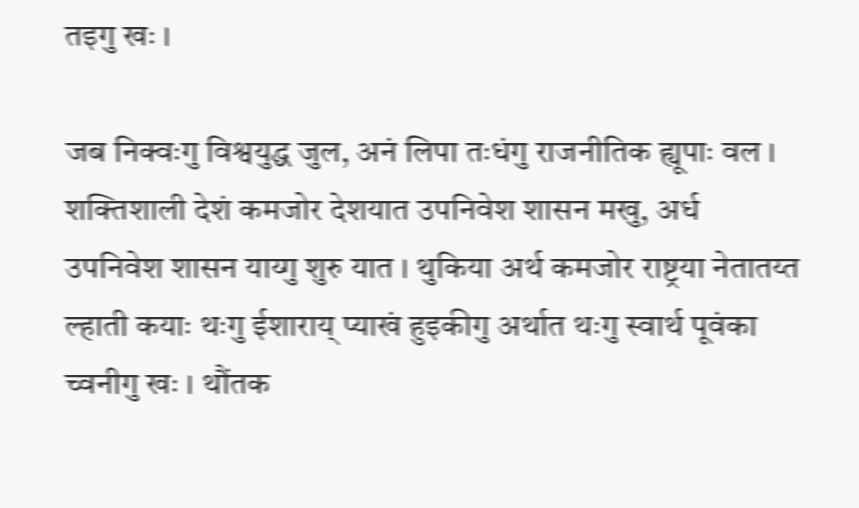तइगु खः ।

जब निक्वःगु विश्वयुद्ध जुल, अनं लिपा तःधंगु राजनीतिक ह्यूपाः वल । शक्तिशाली देशं कमजोर देशयात उपनिवेश शासन मखु, अर्ध उपनिवेश शासन याय्गु शुरु यात । थुकिया अर्थ कमजोर राष्ट्रया नेतातय्त ल्हाती कयाः थःगु ईशाराय् प्याखं हुइकीगु अर्थात थःगु स्वार्थ पूवंका च्वनीगु खः । थौंतक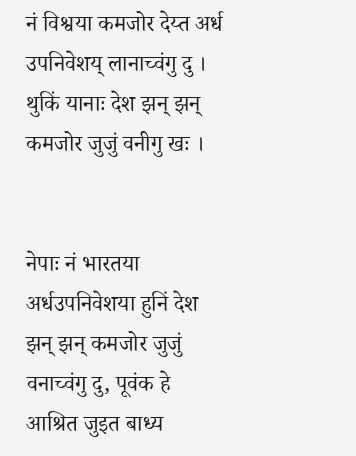नं विश्वया कमजोर देय्त अर्ध उपनिवेशय् लानाच्वंगु दु । थुकिं यानाः देश झन् झन् कमजोर जुजुं वनीगु खः ।


नेपाः नं भारतया अर्धउपनिवेशया हुनिं देश झन् झन् कमजोर जुजुं वनाच्वंगु दु, पूवंक हे आश्रित जुइत बाध्य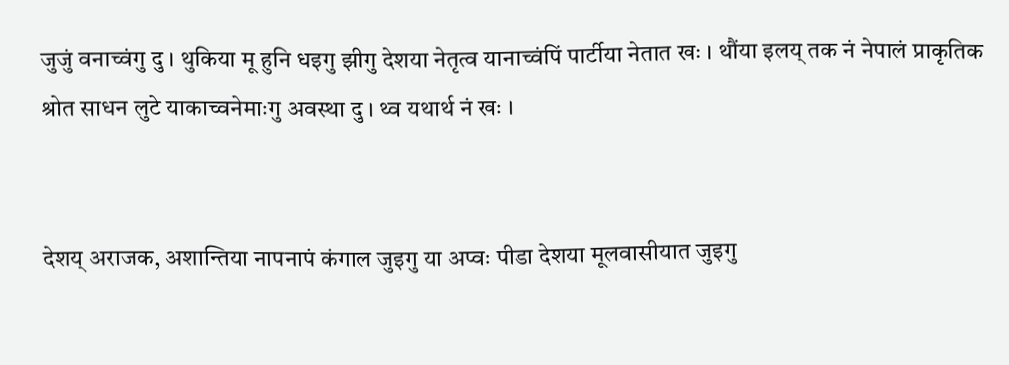जुजुं वनाच्वंगु दु । थुकिया मू हुनि धइगु झीगु देशया नेतृत्व यानाच्वंपिं पार्टीया नेतात खः । थौंया इलय् तक नं नेपालं प्राकृतिक श्रोत साधन लुटे याकाच्वनेमाःगु अवस्था दु । थ्व यथार्थ नं खः ।


देशय् अराजक, अशान्तिया नापनापं कंगाल जुइगु या अप्वः पीडा देशया मूलवासीयात जुइगु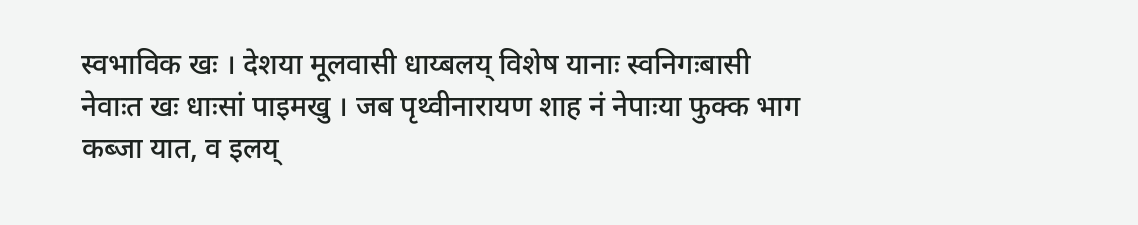स्वभाविक खः । देशया मूलवासी धाय्बलय् विशेष यानाः स्वनिगःबासी नेवाःत खः धाःसां पाइमखु । जब पृथ्वीनारायण शाह नं नेपाःया फुक्क भाग कब्जा यात, व इलय्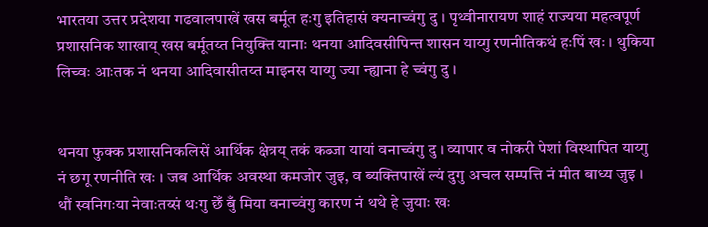भारतया उत्तर प्रदेशया गढवालपाखें खस बर्मूत हःगु इतिहासं क्यनाच्वंगु दु । पृथ्वीनारायण शाहं राज्यया महत्वपूर्ण प्रशासनिक शाखाय् खस बर्मूतय्त नियुक्ति यानाः थनया आदिवसीपिन्त शासन याय्गु रणनीतिकथं हःपिं खः । थुकिया लिच्वः आःतक नं थनया आदिवासीतय्त माइनस याय्गु ज्या न्ह्याना हे च्वंगु दु ।


थनया फुक्क प्रशासनिकलिसें आर्थिक क्षेत्रय् तकं कब्जा यायां वनाच्वंगु दु । व्यापार व नोकरी पेशां विस्थापित याय्गु नं छगू रणनीति खः । जब आर्थिक अवस्था कमजोर जुइ, व ब्यक्तिपाखें ल्यं दुगु अचल सम्पत्ति नं मीत बाध्य जुइ । थौं स्वनिगःया नेवाःतय्सं थःगु छेँ बुँ मिया वनाच्वंगु कारण नं थथे हे जुयाः खः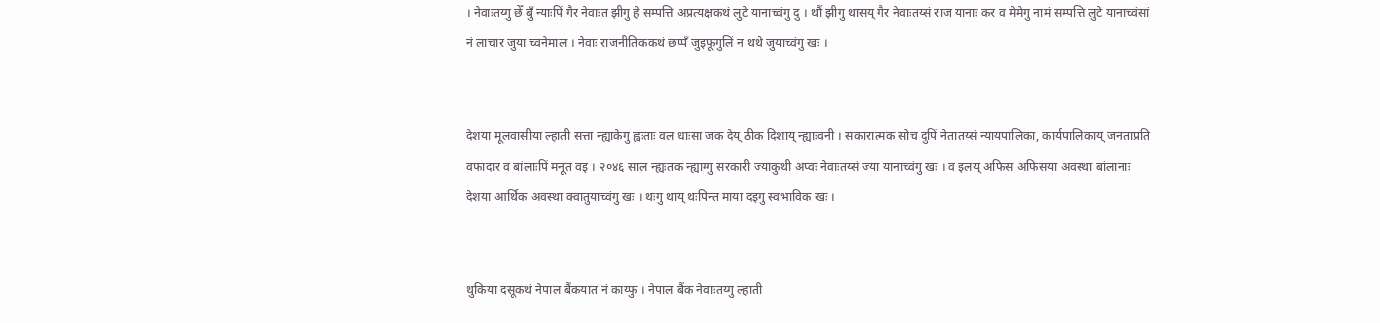। नेवाःतय्गु छेँ बुँ न्याःपिं गैर नेवाःत झीगु हे सम्पत्ति अप्रत्यक्षकथं लुटे यानाच्वंगु दु । थौं झीगु थासय् गैर नेवाःतय्सं राज यानाः कर व मेमेगु नामं सम्पत्ति लुटे यानाच्वंसां नं लाचार जुया च्वनेमाल । नेवाः राजनीतिककथं छप्पँ जुइफूगुलिं न थथे जुयाच्वंगु खः ।


देशया मूलवासीया ल्हाती सत्ता न्ह्याकेगु ह्वःताः वल धाःसा जक देय् ठीक दिशाय् न्ह्याःवनी । सकारात्मक सोच दुपिं नेतातय्सं न्यायपालिका, कार्यपालिकाय् जनताप्रति वफादार व बांलाःपिं मनूत वइ । २०४६ साल न्ह्यःतक न्ह्याग्गु सरकारी ज्याकुथी अप्वः नेवाःतय्सं ज्या यानाच्वंगु खः । व इलय् अफिस अफिसया अवस्था बांलानाः देशया आर्थिक अवस्था क्वातुयाच्वंगु खः । थःगु थाय् थःपिन्त माया दइगु स्वभाविक खः ।


थुकिया दसूकथं नेपाल बैंकयात नं काय्फु । नेपाल बैंक नेवाःतय्गु ल्हाती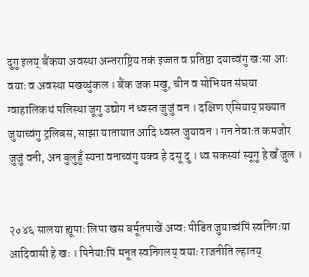दुगु इलय् बैंकया अवस्था अन्तराष्ट्रिय तकं इज्जत व प्रतिष्ठा दयाच्वंगु खःसा आः वयाः व अवस्था मखय्धुंकल । बैंक जक मखु, चीन व सोभियत संघया ग्वाहालिकथं पलिस्था जूगु उद्योग नं ध्वस्त जुजुं वन । दक्षिण एसियाय् प्रख्यात जुयाच्वंगु ट्रलिबस, साझा यातायात आदि ध्वस्त जुयावन । गन नेवाःत कमजोर जुजुं वनी, अन बुलुहुँ स्यना वनाच्वंगु यक्व हे दसू दु । थ्व सकस्यां स्यूगु हे खँ जुल ।


२०४६ सालया ह्यूपाः लिपा खस बर्मूतपाखें अप्वः पीडित जुयाच्वंपिं स्वनिगःया आदिवासी हे खः । पिनेयाःपिं मनूत स्वनिगलय् वयाः राजनीति ल्हातय्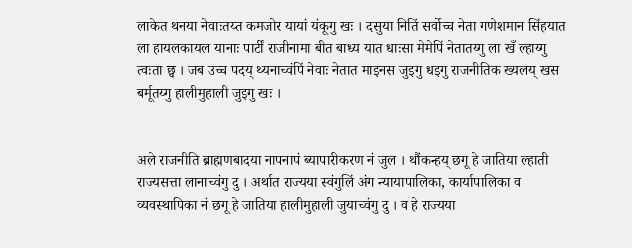लाकेत थनया नेवाःतय्त कमजोर यायां यंकूगु खः । दसुया नितिं सर्वोच्च नेता गणेशमान सिंहयात ला हायलकायल यानाः पार्टीं राजीनामा बीत बाध्य यात धाःसा मेमेपिं नेतातय्गु ला खँ ल्हाय्गु त्वःता छ्व । जब उच्च पदय् थ्यनाच्वंपिं नेवाः नेतात माइनस जुइगु धइगु राजनीतिक ख्यलय् खस बर्मूतय्गु हालीमुहाली जुइगु खः ।


अले राजनीति ब्राह्मणबादया नापनापं ब्यापारीकरण नं जुल । थौंकन्हय् छगू हे जातिया ल्हाती राज्यसत्ता लानाच्वंगु दु । अर्थात राज्यया स्वंगुलिं अंग न्यायापालिका, कार्यापालिका व व्यवस्थापिका नं छगू हे जातिया हालीमुहाली जुयाच्वंगु दु । व हे राज्यया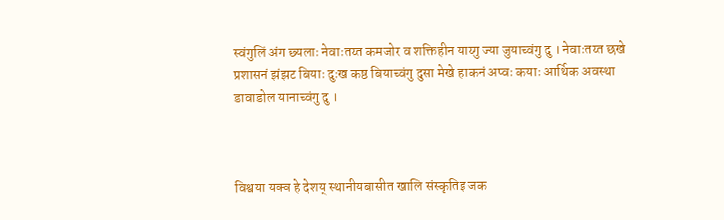स्वंगुलिं अंग छ्यलाः नेवाःतय्त कमजोर व शक्तिहीन याय्गु ज्या जुयाच्वंगु दु । नेवाःतय्त छखे प्रशासनं झंझट बियाः दुःख कष्ठ बियाच्वंगु दुसा मेखे हाकनं अप्वः कयाः आर्थिक अवस्था डावाडोल यानाच्वंगु दु ।



विश्वया यक्व हे देशय् स्थानीयबासीत खालि संस्कृतिइ जक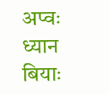अप्वः ध्यान बियाः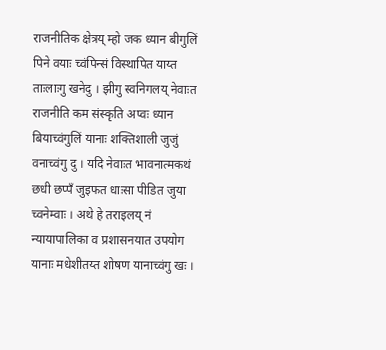राजनीतिक क्षेत्रय् म्हो जक ध्यान बीगुलिं पिने वयाः च्वंपिन्सं विस्थापित याय्त ताःलाःगु खनेदु । झीगु स्वनिगलय् नेवाःत राजनीति कम संस्कृति अप्वः ध्यान बियाच्वंगुलिं यानाः शक्तिशाली जुजुं वनाच्वंगु दु । यदि नेवाःत भावनात्मकथं छधी छप्पँ जुइफत धाःसा पीडित जुया च्वनेम्वाः । अथे हे तराइलय् नं न्यायापालिका व प्रशासनयात उपयोग यानाः मधेशीतय्त शोषण यानाच्वंगु खः ।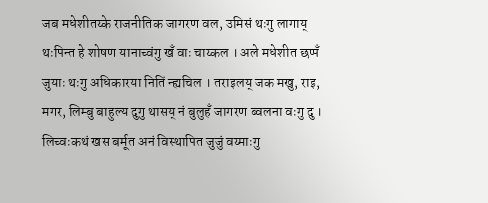जब मधेशीतय्के राजनीतिक जागरण वल, उमिसं थःगु लागाय् थःपिन्त हे शोषण यानाच्वंगु खँ वाः चाय्कल । अले मधेशीत छप्पँ जुयाः थःगु अधिकारया नितिं न्ह्यचिल । तराइलय् जक मखु, राइ, मगर, लिम्बु बाहुल्य दुगु थासय् नं बुलुहँ जागरण ब्वलना वःगु दु । लिच्वःकथं खस बर्मूत अनं विस्थापित जुजुं वय्माःगु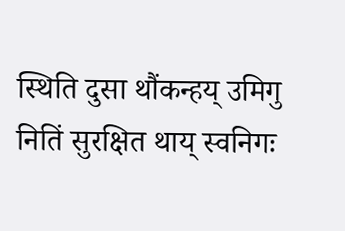स्थिति दुसा थौंकन्हय् उमिगु नितिं सुरक्षित थाय् स्वनिगः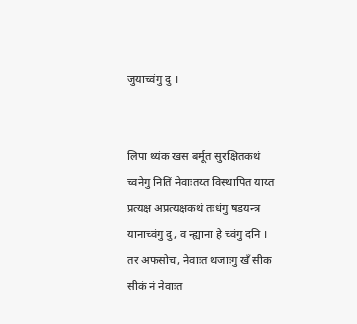जुयाच्वंगु दु ।


लिपा थ्यंक खस बर्मूत सुरक्षितकथं च्वनेगु नितिं नेवाःतय्त विस्थापित याय्त प्रत्यक्ष अप्रत्यक्षकथं तःधंगु षडयन्त्र यानाच्वंगु दु, व न्ह्याना हे च्वंगु दनि । तर अफसोच, नेवाःत थजाःगु खँ सीक सीकं नं नेवाःत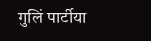गुलिं पार्टीया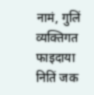नामं, गुलिं व्यक्तिगत फाइदाया नितिं जक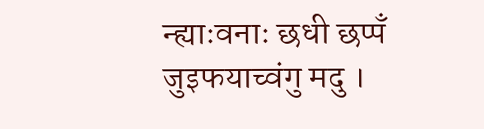न्ह्याःवनाः छधी छप्पँ जुइफयाच्वंगु मदु ।